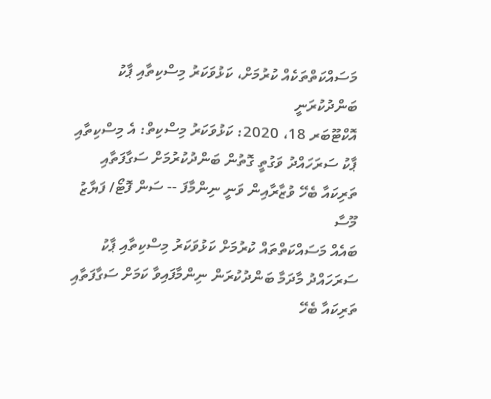މަސައްކަތްތަކެއް ކުރުމަށް، ކަޅުވަކަރު މިސްކިތާއި ޕާކު ބަންދުކުރަނީ
އޮކްޓޫބަރ 18، 2020: ކަޅުވަކަރު މިސްކިތް: އެ މިސްކިތާއި ޕާކު ސަރަހައްދު ވަގުތީ ގޮތުން ބަންދުކުރުމަށް ސަގާފަތާއި ތަރިކައާ ބެހޭ ވުޒާރާއިން ވަނީ ނިންމާފަ -- ސަން ފޮޓޯ/ ފަޔާޒު މޫސާ
ބައެއް މަސައްކަތްތައް ކުރުމަށް ކަޅުވަކަރު މިސްކިތާއި ޕާކު ސަރަހައްދު މާދަމާ ބަންދުކުރަން ނިންމާފައިވާ ކަމަށް ސަގާފަތާއި ތަރިކައާ ބެހޭ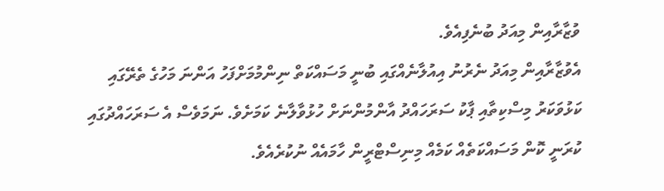ވުޒާރާއިން މިއަދު ބުނެފިއެވެ.
އެވުޒާރާއިން މިއަދު ނެރުނު އިއުލާނެއްގައި ބުނީ މަސައްކަތް ނިންމުމަށްފަހު އަންނަ މަހުގެ ތެރޭގައި ކަޅުވަކަރު މިސްކިތާއި ޕާކު ސަރަހައްދު އާންމުންނަށް ހުޅުވާލާނެ ކަމަށެވެ. ނަމަވެސް އެ ސަރަހައްދުގައި ކުރަނީ ކޮން މަސައްކަތެއް ކަމެއް މިނިސްޓްރީން ހާމައެއް ނުކުރެއެވެ.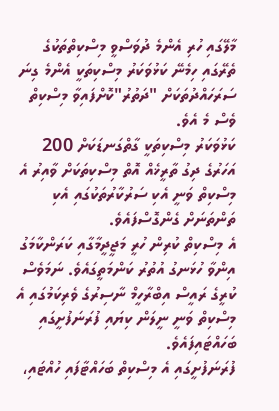މާލޭގައި ހުރި އެންމެ ދުވަސްވީ މިސްކިތްތަކުގެ ތެރޭގައި ހިމެނޭ ކަޅުވަކަރު މިސްކިތަކީ އެންމެ ގިނަ ސަރަހައްދުތަކަށް "ދަތުރު"ކޮށްފައިވާ މިސްކިތް ވެސް މެ އެވެ.
ކަޅުވަކަރު މިސްކިތަކީ ގާތްގަނޑަކަށް 200 އަހަރުގެ ދިގު ތާރީޚެއް އޮތް މިސްކިތަކަށް ވާއިރު އެ މިސްކިތް ވަނީ އެކި ސަރުކާރުތަކުގައި އެކި ތަންތަނަށް ގެންގޮސްފައެވެ.
އެ މިސްކިތް ކުރިން ހުރީ މަޖީދީމާގާއި ކަރަންކާމަގު އިންވާ ހުޅަނގު އުތުރު ކަންމަތީގައެވެ. ނަމަވެސް ކުރީގެ ރައީސް އިބްރާހީމް ނާސިރުގެ ވެރިކަމުގައި އެ މިސްކިތް ވަނީ ނީލަން ކިޔައި ފުރަނަފުށީގައި ބަހައްޓައިފައެވެ.
ފުރަނަފުށީގައި އެ މިސްކިތް ބަހައްޓާފައި ހުއްޓައި،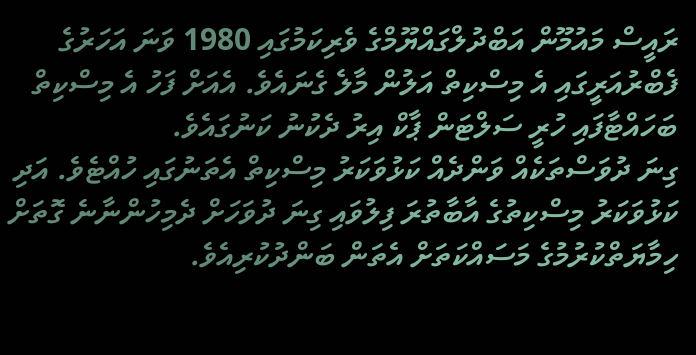ރައީސް މައުމޫން އަބްދުލްގައްޔޫމްގެ ވެރިކަމުގައި 1980 ވަނަ އަހަރުގެ ފެބްރުއަރީގައި އެ މިސްކިތް އަލުން މާލެ ގެނައެވެ. އެއަށް ފަހު އެ މިސްކިތް ބަހައްޓާފައި ހުރީ ސަލްޓަން ޕާކް އިރު ދެކުނު ކަނުގައެވެ.
ގިނަ ދުވަސްތަކެއް ވަންދެއް ކަޅުވަކަރު މިސްކިތް އެތަނުގައި ހުއްޓެވެ. އަދި ކަޅުވަކަރު މިސްކިތުގެ އާބާތުރަ ފިލުވައި ގިނަ ދުވަހަށް ދެމިހުންނާނެ ގޮތަށް ހިމާޔަތްކުރުމުގެ މަސައްކަތަށް އެތަން ބަންދުކުރިއެވެ.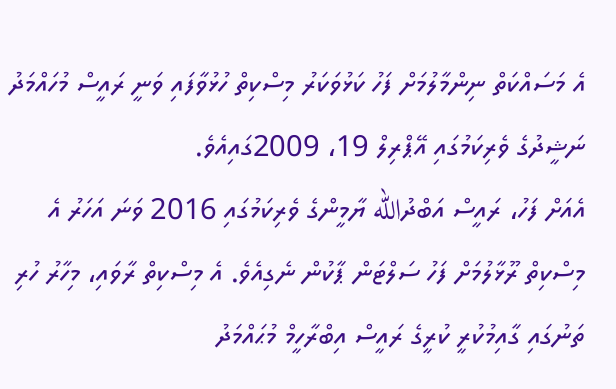އެ މަސައްކަތް ނިންމާލުމަށް ފަހު ކަޅުވަކަރު މިސްކިތް ހުޅުވާފައި ވަނީ ރައީސް މުހައްމަދު ނަޝީދުގެ ވެރިކަމުގައި އޭޕްރިލް 19، 2009ގައިއެވެ.
އެއަށް ފަހު، ރައީސް އަބްދުالله ޔާމީންގެ ވެރިކަމުގައި 2016 ވަނަ އަހަރު އެ މިސްކިތް ރޫޅާލުމަށް ފަހު ސަލްޓަން ޕާކުން ނެގިއެވެ. އެ މިސްކިތް ރާވައި، މިހާރު ހުރި ތަނުގައި ގާއިމުކުރީ ކުރީގެ ރައީސް އިބްރާހީމް މުޙައްމަދު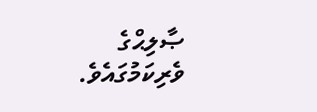ޞާލިޙްގެ ވެރިކަމުގައެވެ.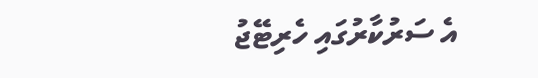އެ ސަރުކާރުގައި ހެރިޓޭޖު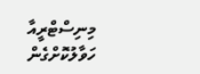މިނިސްޓްރީއާ ހަވާލުކޮށްގެން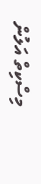މިސްކިތް އަލުން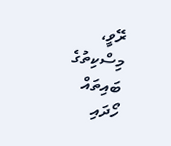ރޭވީ، މިސްކިތުގެ ބައިތައް ހޯދައި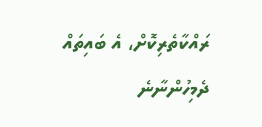ރައްކާތެރިކޮށް، އެ ބައިތައް ދެމިހުންނާނެ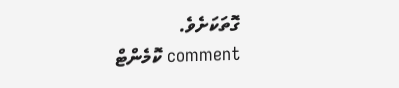ގޮތަކަށެވެ.
comment ކޮމެންޓް